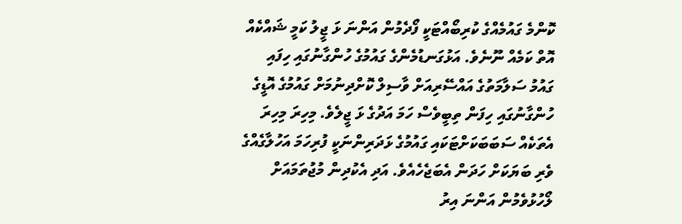ކޮންމެ ގައުމެއްގެ ކުރިބޯއްޓަކީ ފޯދެމުން އަންނަ ޅަ ޖީލު ކަމީ ޝައްކެއް އޮތް ކަމެއް ނޫނެވެ. އަޅުގަނޑުމެންގެ ގައުމުގެ ހުންގާނުގައި ހިފައި ގައުމު ސަލާމަތުގެ އައްސޭރިއަށް ވާސިލް ކޮށްދިނުމަށް ގައުމުގެ އޮޑީގެ ހުންގާނުގައި ހިފަން ތިބީވެސް ހަމަ އަދުގެ ޅަ ޖީލެވެ. މިހިރަ މިހިރަ އެތަކެއް ސަބަބަކަށްޓަކައި ގައުމުގެ ޅަދަރިންނަކީ ފުރިހަމަ އަހުލާގެއްގެ ވެރި ބަޔަކަށް ހަދަން އެބަޖެހެއެވެ. އަދި އެކުދިން މުޖުތަމައަށް ލޯހުޅުވެމުން އަންނަ އިރު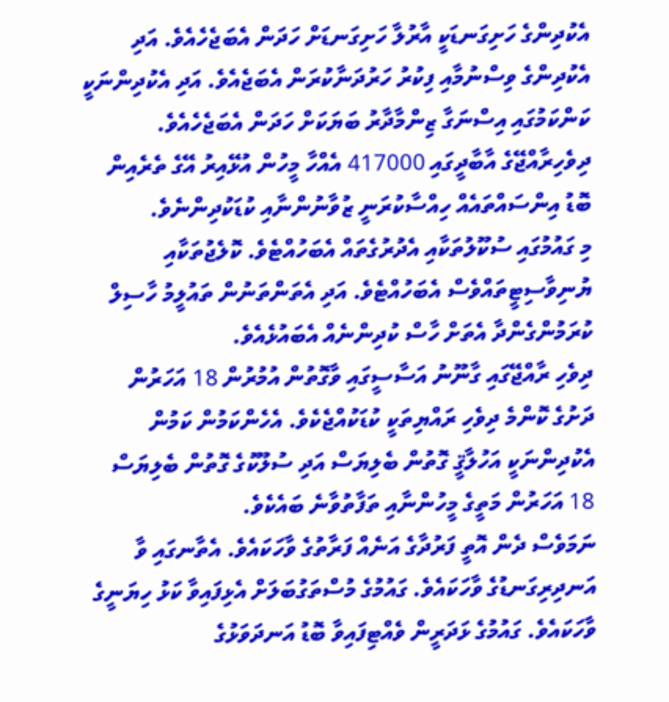އެކުދިންގެ ހަށިގަނޑަކީ އާރުލާ ހަށިގަނޑަށް ހަދަން އެބަޖެހެއެވެ. އަދި އެކުދިންގެ ވިސްނުމާއި ފިކުރު ހަރުދަނާކުރަން އެބަޖެއެވެ. އަދި އެކުދިންނަކީ ކަންކަމުގައި އިސްނަގާ ޒިންމާދާރު ބަޔަކަށް ހަދަން އެބަޖެހެއެވެ.
ދިވެހިރާއްޖޭގެ އާބާދީގައި 417000 އެއްހާ މީހުން އުޅޭއިރު އޭގެ ތެރެއިން ބޮޑު އިންސައްތައެއް ހިއްސާކުރަނީ ޒުވާނުންނާއި ކުޑަކުދިންނެވެ.
މި ގައުމުގައި ސުކޫލުތަކާއި އެދުރުގެތައް އެބަހުއްޓެވެ. ކޮލެޖުތަކާއި ޔުނިވާސިޓީތައްވެސް އެބަހުއްޓެވެ. އަދި އެތަންތަނުން ތައުލީމު ހާސިލް ކުރަމުންގެންދާ އެތަށް ހާސް ކުދިންނެއް އެބައުޅެއެވެ.
ދިވެހި ރާއްޖޭގައި ގާނޫނު އަސާސީގައި ވާގޮތުން އުމުރުން 18 އަހަރުން ދަށުގެ ކޮންމެ ދިވެހި ރައްޔިތަކީ ކުޑަކުއްޖެކެވެ. އެހެންކަމުން ކަމުން އެކުދިންނަކީ އަހުލާޤީ ގޮތުން ބެލިޔަސް އަދި ސުލޫކުގެ ގޮތުން ބެލިޔަސް 18 އަހަރުން މަތީގެ މީހުންނާއި ތަފާތުވާނެ ބައެކެވެ.
ނަމަވެސް ދެން އޮތީ ފަރުދާގެ އަނެއް ފަރާތުގެ ވާހަކައެވެ. އެތާނގައި ވާ އަނދިރިގަނޑުގެ ވާހަކައެވެ. ގައުމުގެ މުސްތަގުބަލަށް އެޅިފައިވާ ކަޅު ހިޔަނީގެ ވާހަކައެވެ. ގައުމުގެ ޅަދަރީން ވެއްޓިފައިވާ ބޮޑު އަނދަވަޅުގެ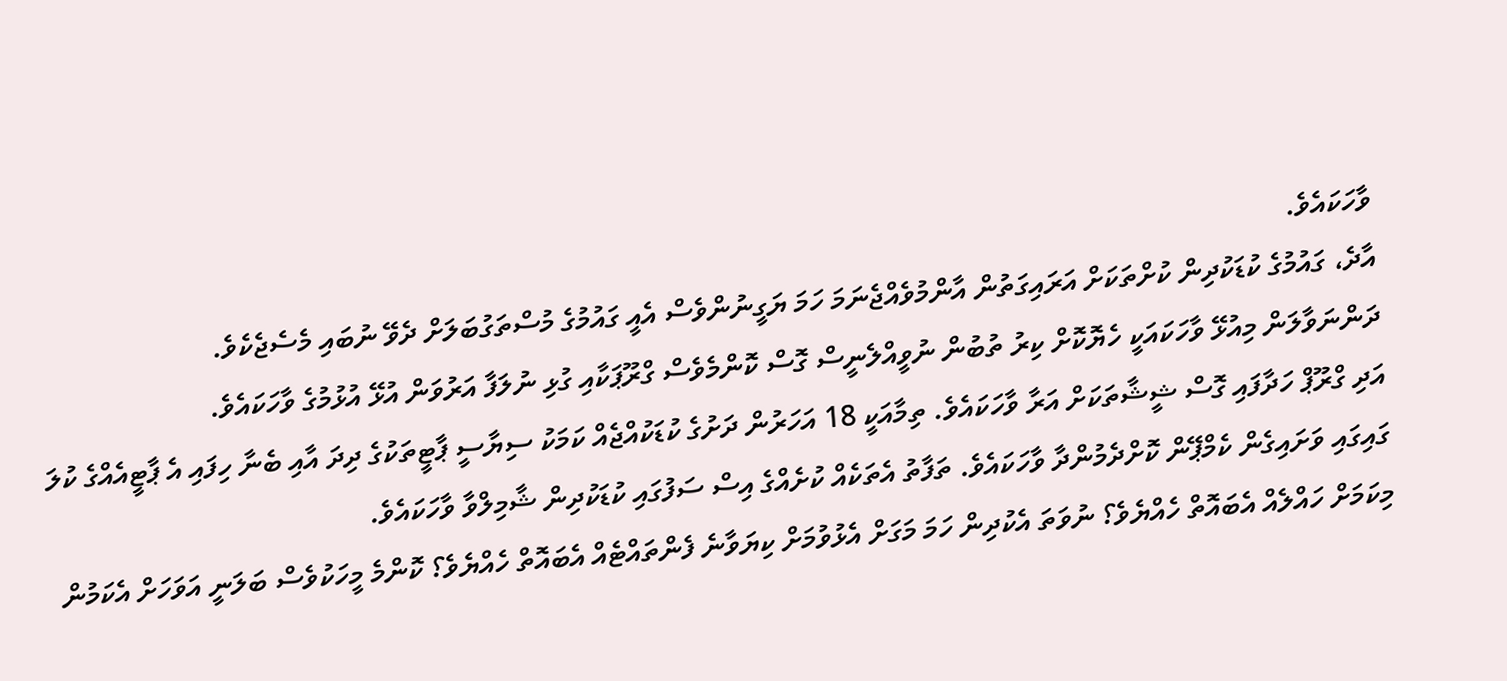ވާހަކައެވެ.
އާދެ، ގައުމުގެ ކުޑަކުދިން ކުށްތަކަށް އަރައިގަތުން އާންމުވެއްޖެނަމަ ހަމަ ޔަގީނުންވެސް އެއީ ގައުމުގެ މުސްތަގުބަލަށް ދެވޭ ނުބައި މެސެޖެކެވެ.
ދަންނަވާލަން މިއުޅޭ ވާހަކައަކީ ހެޔޮކޮށް ކިރު ތުބުން ނުވީއްލެނީސް ގޮސް ކޮންމެވެސް ގްރޫޕަކާއި ގުޅި ނުލަފާ އަރުވަން އުޅޭ އުޅުމުގެ ވާހަކައެވެ.
އަދި ގްރޫޕް ހަދާފައި ގޮސް ޝީޝާތަކަށް އަރާ ވާހަކައެވެ. ތިމާއަކީ 18 އަހަރުން ދަށުގެ ކުޑަކުއްޖެއް ކަމަކު ސިޔާސީ ޕާޓީތަކުގެ ދިދަ އާއި ބެނާ ހިފައި އެ ޕާޓީއެއްގެ ކުލަ ގައިގައި ވަށައިގެން ކެމްޕޭން ކޮށްދެމުންދާ ވާހަކައެވެ. ތަފާތު އެތަކެއް ކުށެއްގެ އިސް ސަފުގައި ކުޑަކުދިން ޝާމިލްވާ ވާހަކައެވެ.
މިކަމަށް ހައްލެއް އެބައޮތް ހެއްޔެވެ؟ ނުވަތަ އެކުދިން ހަމަ މަގަށް އެޅުވުމަށް ކިޔަވާނެ ފެންތައްޓެއް އެބައޮތް ހެއްޔެވެ؟ ކޮންމެ މީހަކުވެސް ބަލަނީ އަވަހަށް އެކަމުން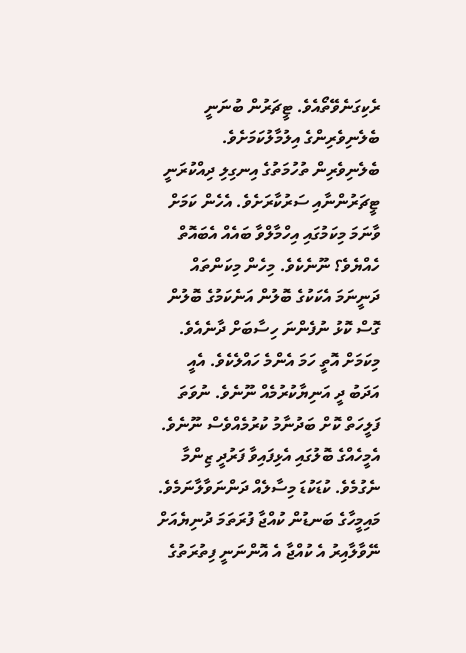ރެކިގަނެވޭތޯއެވެ. ޓީޗަރުން ބުނަނީ ބެލެނިވެރިންގެ އިލުމާލުކަމަށެވެ. ބެލެނިވެރިން ތުހުމަތުގެ އިނގިލި ދިއްކުރަނީ ޓީޗަރުންނާއި ސަރުކާރަށެވެ. އެހެން ކަމަށް ވާނަމަ މިކަމުގައި އިހްމާލްވާ ބައެއް އެބައޮތް ހެއްޔެވެ؟ ނޫނެކެވެ. މިހެން މިކަންތައް ދަނީނަމަ އެކަކުގެ ބޮލުން އަނެކަމުގެ ބޮލުން ގޮސް ކޮޅު ނުފެންނަ ހިސާބަށް ދާނެއެވެ.
މިކަމަށް އޮތީ ހަމަ އެންމެ ހައްލެކެވެ. އެއީ އަދަބު ދީ އަނިޔާކުރުމެއް ނޫނެވެ. ނުވަތަ ފަލީހަތް ކޮށް ބަދުނާމު ކުރުމެއްވެސް ނޫނެވެ. އެމީހެއްގެ ބޮލުގައި އެޅިފައިވާ ފަރުދީ ޒިންމާ ނެގުމެވެ. ކުޑަކުޑަ މިސާލެއް ދަންނަވާލާނަމެވެ.
މައިމީހާގެ ބަނޑުން ކުއްޖާ ފުރަތަމަ ދުނިޔެއަށް ނޭވާލާއިރު އެ ކުއްޖާ އެ އޮންނަނީ ފިތުރަތުގެ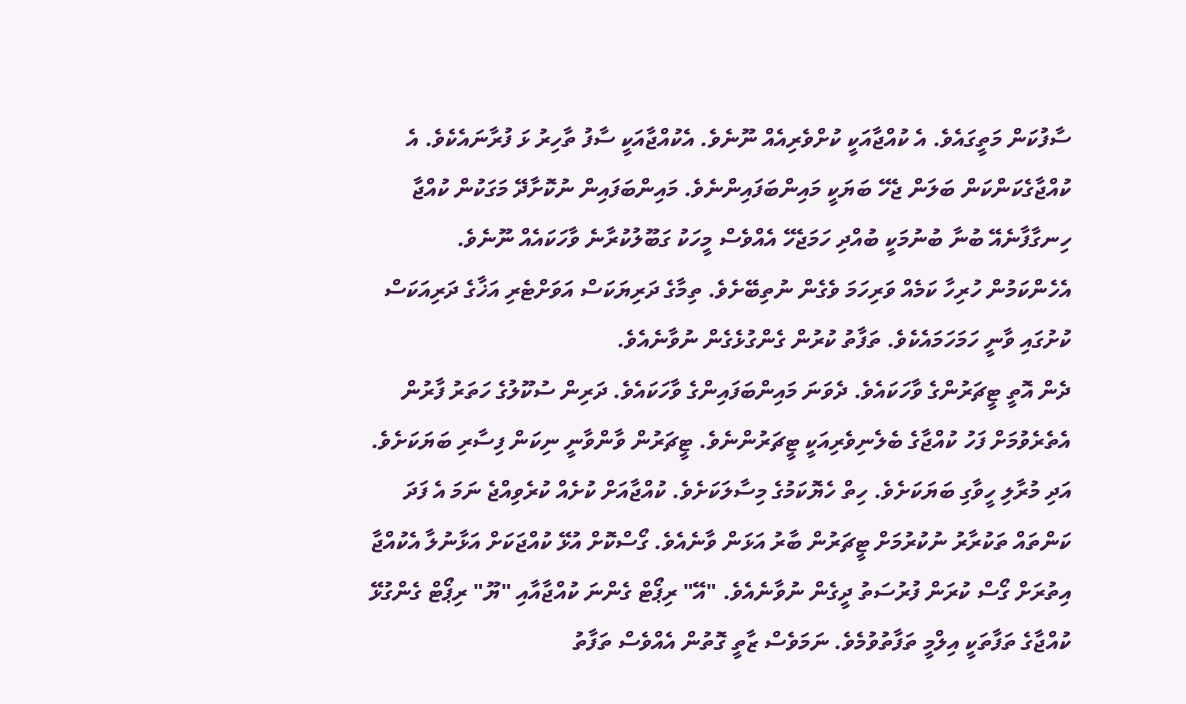ސާފުކަން މަތީގައެވެ. އެ ކުއްޖާއަކީ ކުށްވެރިއެއް ނޫނެވެ. އެކުއްޖާއަކީ ސާފު ތާހިރު ޅަ ފުރާނައެކެވެ. އެ ކުއްޖާގެކަންކަން ބަލަން ޖެހޭ ބަޔަކީ މައިންބަފައިންނެވެ. މައިންބަފައިން ނުކޮށާދޭ މަގަކުން ކުއްޖާ ހިނގާފާނެއޭ ބުނާ ބުނުމަކީ ބުއްދި ހަމަޖެހޭ އެއްވެސް މީހަކު ގަބޫލުކުރާނެ ވާހަކައެއް ނޫނެވެ.
އެހެންކަމުން ހުރިހާ ކަމެއް ވަރިހަމަ ވެގެން ނުތިބޭށެވެ. ތިމާގެ ދަރިޔަކަސް އަވަށްޓެރި އަޚާގެ ދަރިއަކަސް ކުށުގައި ވާނީ ހަމަހަމައެކެވެ. ތަފާތު ކުރުން ގެންގުޅެގެން ނުވާނެއެވެ.
ދެން އޮތީ ޓީޗަރުންގެ ވާހަކައެވެ. ދެވަނަ މައިންބަފައިންގެ ވާހަކައެވެ. ދަރިން ސުކޫލުގެ ހަތަރު ފާރުން އެތެރެވުމަށް ފަހު ކުއްޖާގެ ބެލެނިވެރިއަކީ ޓީޗަރުންނެވެ. ޓީޗަރުން ވާންވާނީ ނިކަން ފިސާރި ބަޔަކަށެވެ. އަދި މުރާލި ހީވާގި ބަޔަކަށެވެ. ހިތް ހެޔޮކަމުގެ މިސާލަކަށެވެ. ކުއްޖާއަށް ކުށެއް ކުރެވިއްޖެ ނަމަ އެ ފަދަ ކަންތައް ތަކުރާރު ނުކުރުމަށް ޓީޗަރުން ބާރު އަޅަން ވާނެއެވެ. ގޯސްކޮށް އުޅޭ ކުއްޖަކަށް އަޅާނުލާ އެކުއްޖާ އިތުރަށް ގޯސް ކުރަން ފުރުސަތު ދީގެން ނުވާނެއެވެ. "އޭ" ރިޕޯޓް ގެންނަ ކުއްޖާއާއި "ޔޫ" ރިޕޯޓް ގެންގުޅޭ ކުއްޖާގެ ތަފާތަކީ އިލްމީ ތަފާތުވުމެވެ. ނަމަވެސް ޒާތީ ގޮތުން އެއްވެސް ތަފާތު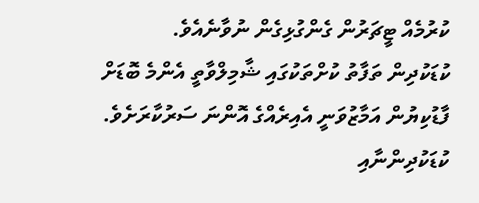ކުރުމެއް ޓީޗަރުން ގެންގުޅިގެން ނުވާނެއެވެ.
ކުޑަކުދިން ތަފާތު ކުށްތަކުގައި ޝާމިލްވާތީ އެންމެ ބޮޑަށް ފާޑުކިޔުން އަމާޒުވަނީ އެއިރެއްގެ އޮންނަ ސަރުކާރަށެވެ. ކުޑަކުދިންނާއި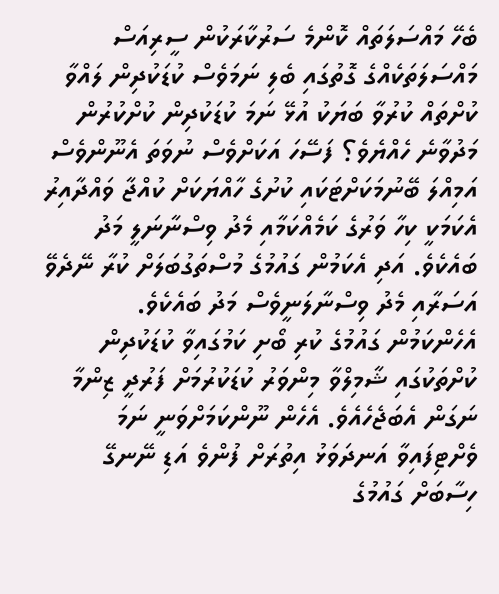ބެހޭ މައްސަލަތައް ކޮންމެ ސަރުކާރަކުން ސީރިއަސް މައްސަލަތަކެއްގެ ގޮތުގައި ބެލި ނަމަވެސް ކުޑަކުދިން ލައްވާ ކުށްތައް ކުރުވާ ބަޔަކު އުޅޭ ނަމަ ކުޑަކުދިން ކުށްކުރުން މަދުވާނެ ހެއްޔެވެ؟ ފަސޭހަ އަކަށްވެސް ނުވަތަ އެނޫންވެސް އަމިއްލަ ބޭނުމަކަށްޓަކައި ކުށުގެ ހާއްޔަކަށް ކުއްޖާ ވައްދާއިރު އެކަމަކީ ކިހާ ވަރުގެ ކަމެއްކަމާއި މެދު ވިސްނާނަލީ މަދު ބައެކެވެ. އަދި އެކަމުން ގައުމުގެ މުސްތަގުބަލަށް ކުރާ ނޭދެވޭ އަސަރާއި މެދު ވިސްނާލަނީވެސް މަދު ބައެކެވެ.
އެހެންކަމުން ގައުމުގެ ކުރި ބޯށި ކަމުގައިވާ ކުޑަކުދިން ކުށްތަކުގައި ޝާމިލްވާ މިންވަރު ކުޑަކުރުމަށް ފަރުދީ ޒިންމާ ނަގަން އެބަޖެހެއެވެ. އެހެން ނޫންކަމަށްވަނީ ނަމަ ވެށްޓިފައިވާ އަނދަވަޅު އިތުރަށް ފުންވެ އަޑި ނޭނގޭ ހިސާބަށް ގައުމުގެ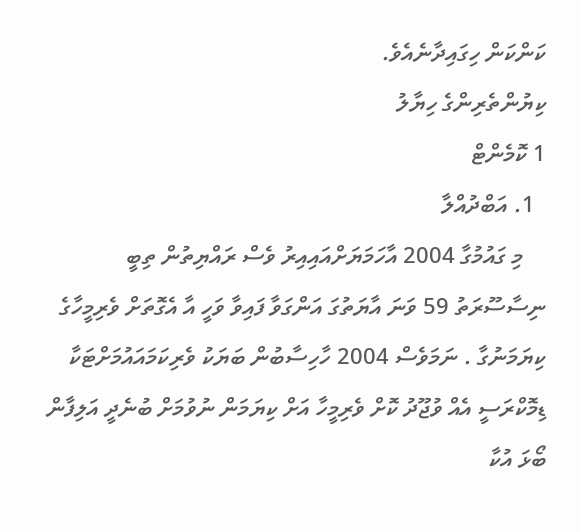ކަންކަން ހިގައިދާނެއެވެ.
ކިޔުންތެރިންގެ ހިޔާލު
1 ކޮމެންޓް
  1. އަބްދުއްލާ
    މި ގައުމުގާ 2004 އާހަމަޔަށްއައިއިރު ވެސް ރައްޔިތުން ތިބީ ނިސާސޫރަތު 59 ވަނަ އާޔަތުގަ އަންގަވާ ފައިވާ ވަހީ އާ އެގޮތަށް ވެރިމީހާގެ ކިޔަމަނުގާ . ނަމަވެސް 2004 ހާހިސާބުން ބަޔަކު ވެރިކަމައައުމަށްޓަކާ ޑިމޮކްރަސީ އެއް ވުޖޫދު ކޮށް ވެރިމީހާ އަށް ކިޔަމަން ނުވުމަށް ބުނެދީ އަލިފާން ބޯޅަ އުކާ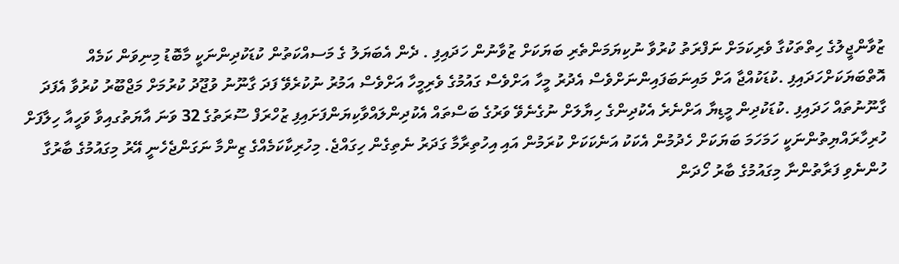ޒުވާންޖީލުގެ ހިތްތަކުގާ ވެރިކަމަށް ނަފްރަތު ކުރުވާ ނުކިޔަމަންތެރި ބަޔަކަށް ޒުވާނުން ހަދައިފި . ދެން އެބަޔަލު ގެ މަސއްކަތުން ކުޑަކުދިންނަކީ މާބޮޑު މިނިވަން ކަމެއް އޮތްބަޔަކަށްހަދައިފި .ކުޑަކުއްޖާ އަށް މައިނަބަފައިންނަށްވެސް އެދުރު މީހާ އަށްވެސް ގައުމުގެ ވެރިމީހާ އަށްވެސް އަމުރު ނުކުރެވޭ ފަދަ ގާނޫނު ވުޖޫދު ކުރުމަށް މަޖްބޫރު ކުރުވާ އެފަދަ ގާނޫނުތައް ހަދައިފި .ކުޑަކުދިން މީޑިޔާ އަށްނެރެ އެކުދިންގެ ހިޔާލަށް ނުގެނެވޭ ވަރުގެ ބަސްތައް އެކުދިންލައްވާކިޔަންފަށައިފި ޒުހްރަފް ސޫރަތުގެ 32 ވަނަ އާޔަތުގއިވާ ވަހީއާ ހިލާފަށް ހުރިހާރައްޔިތުންނަކީ ހަމަހަމަ ބަޔަކަށް ހެދުމުން އެކަކު އަނެކަކަށް ކުރަމުން އައި އިހުތިރާމާ ގަދަރު ނެތިގެން ހިގައްޖެ. މިހުރިކާކަމެއްގެ ޒިންމާ ނަގަންޖެހެނީ އޭރު މިގައުމުގެ ބާރުގާ ހުންނެވި ފަރާތުންނާ މިގައުމުގެ ބާރު ހޯދަން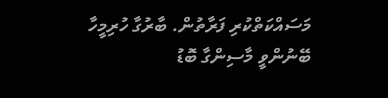މަސައްކަތްކުރި ފަރާތުން. ބާރުގާ ހުރިމީހާ ބޭނުންވީ މާސިންގާ ބޮޑު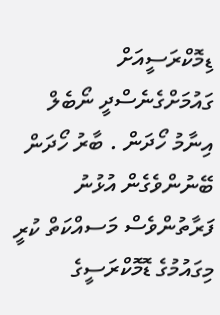ޑިމޮކްރަސީއަށް ގައުމަށްގެނެސްދީ ނޯބެލް އިނާމު ހޯދަން . ބާރު ހޯދަން ބޭނުންވެގެން އުޅުނު ފަރާތުންވެސް މަސއްކަތް ކުރީ މިގައުމުގެ ޑޮމޮކްރަސީގެ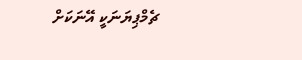ޗެމްޕިޔަނަކީ އޭނަކަށް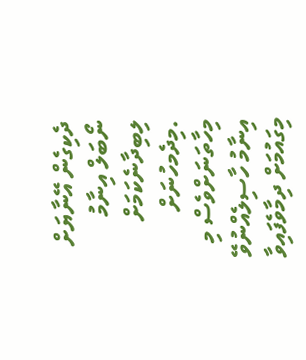ދެކިގެން އޭނާޔަށް ނޯބަލް އިނާމު ލިބިދާނެކަމަށް .މިދެމހުނަށް މިހާތަނަށްވެސް މި އިނާމު ހާސިލެއްނުވޭ މިގައުމަށް ދިމާވެފައިވާ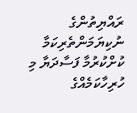ރައްޔިތުންގެ ނުކިޔަމަންތެރިކަމާ ކުށްކުރުމާ ފަސާދަޔާ މި ހުރިހާކަމެއްގެ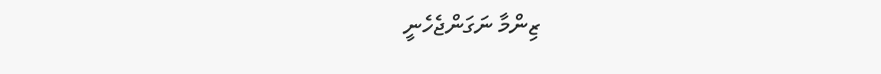ޒިންމާ ނަގަންޖެހެނީ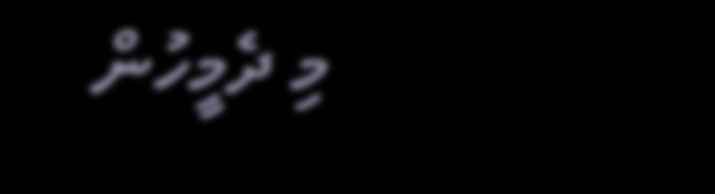މި ދެމީހުން